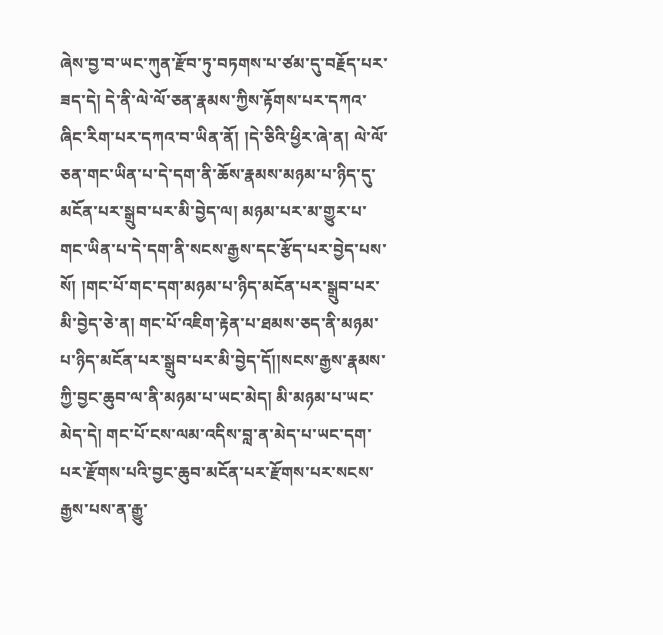ཞེས་བྱ་བ་ཡང་ཀུན་རྫོབ་ཏུ་བཏགས་པ་ཙམ་དུ་བརྗོད་པར་ཟད་དེ། དེ་ནི་ལེ་ལོ་ཅན་རྣམས་ཀྱིས་རྟོགས་པར་དཀའ་ཞིང་རིག་པར་དཀའ་བ་ཡིན་ནོ། །དེ་ཅིའི་ཕྱིར་ཞེ་ན། ལེ་ལོ་ཅན་གང་ཡིན་པ་དེ་དག་ནི་ཆོས་རྣམས་མཉམ་པ་ཉིད་དུ་མངོན་པར་སྒྲུབ་པར་མི་བྱེད་ལ། མཉམ་པར་མ་གྱུར་པ་གང་ཡིན་པ་དེ་དག་ནི་སངས་རྒྱས་དང་རྩོད་པར་བྱེད་པས་སོ། །གང་པོ་གང་དག་མཉམ་པ་ཉིད་མངོན་པར་སྒྲུབ་པར་མི་བྱེད་ཅེ་ན། གང་པོ་འཇིག་རྟེན་པ་ཐམས་ཅད་ནི་མཉམ་པ་ཉིད་མངོན་པར་སྒྲུབ་པར་མི་བྱེད་དོ།།སངས་རྒྱས་རྣམས་ཀྱི་བྱང་ཆུབ་ལ་ནི་མཉམ་པ་ཡང་མེད། མི་མཉམ་པ་ཡང་མེད་དེ། གང་པོ་ངས་ལམ་འདིས་བླ་ན་མེད་པ་ཡང་དག་པར་རྫོགས་པའི་བྱང་ཆུབ་མངོན་པར་རྫོགས་པར་སངས་རྒྱས་པས་ན་རྒྱུ་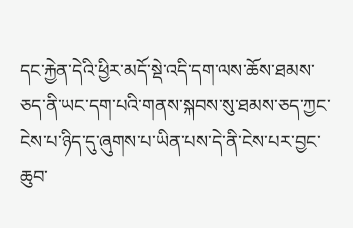དང་རྐྱེན་དེའི་ཕྱིར་མདོ་སྡེ་འདི་དག་ལས་ཆོས་ཐམས་ཅད་ནི་ཡང་དག་པའི་གནས་སྐབས་སུ་ཐམས་ཅད་ཀྱང་ངེས་པ་ཉིད་དུ་ཞུགས་པ་ཡིན་པས་དེ་ནི་ངེས་པར་བྱང་ཆུབ་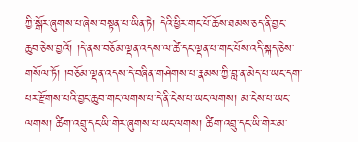ཀྱི་སྒོར་ཞུགས་པ་ཞེས་བསྟན་པ་ཡིན་ཏེ། དེའི་ཕྱིར་གང་པོ་ཆོས་ཐམས་ཅད་ནི་བྱང་ཆུབ་ཅེས་བྱའོ། །དེ་ནས་བཅོམ་ལྡན་འདས་ལ་ཚེ་དང་ལྡན་པ་གང་པོས་འདི་སྐད་ཅེས་གསོལ་ཏོ། །བཅོམ་ལྡན་འདས་དེ་བཞིན་གཤེགས་པ་རྣམས་ཀྱི་བླ་ན་མེད་པ་ཡང་དག་པར་རྫོགས་པའི་བྱང་ཆུབ་གང་ལགས་པ་དེ་ནི་ངེས་པ་ཡང་ལགས། མ་ངེས་པ་ཡང་ལགས། ཚིག་འབྲུ་དང་ཡི་གེར་ཞུགས་པ་ཡང་ལགས། ཚིག་འབྲུ་དང་ཡི་གེར་མ་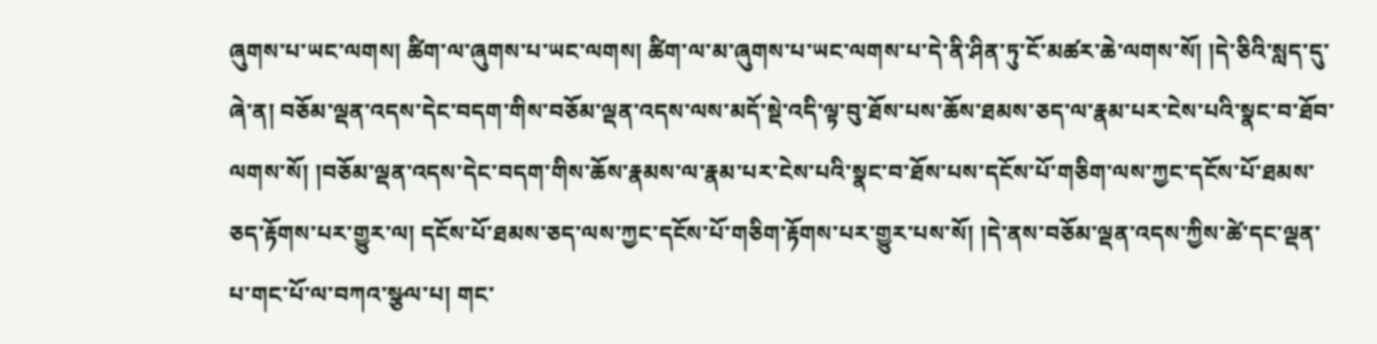ཞུགས་པ་ཡང་ལགས། ཚིག་ལ་ཞུགས་པ་ཡང་ལགས། ཚིག་ལ་མ་ཞུགས་པ་ཡང་ལགས་པ་དེ་ནི་ཤིན་ཏུ་ངོ་མཚར་ཆེ་ལགས་སོ། །དེ་ཅིའི་སླད་དུ་ཞེ་ན། བཅོམ་ལྡན་འདས་དེང་བདག་གིས་བཅོམ་ལྡན་འདས་ལས་མདོ་སྡེ་འདི་ལྟ་བུ་ཐོས་པས་ཆོས་ཐམས་ཅད་ལ་རྣམ་པར་ངེས་པའི་སྣང་བ་ཐོབ་ལགས་སོ། །བཅོམ་ལྡན་འདས་དེང་བདག་གིས་ཆོས་རྣམས་ལ་རྣམ་པར་ངེས་པའི་སྣང་བ་ཐོས་པས་དངོས་པོ་གཅིག་ལས་ཀྱང་དངོས་པོ་ཐམས་ཅད་རྟོགས་པར་གྱུར་ལ། དངོས་པོ་ཐམས་ཅད་ལས་ཀྱང་དངོས་པོ་གཅིག་རྟོགས་པར་གྱུར་པས་སོ། །དེ་ནས་བཅོམ་ལྡན་འདས་ཀྱིས་ཚེ་དང་ལྡན་པ་གང་པོ་ལ་བཀའ་སྩལ་པ། གང་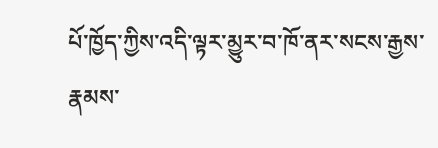པོ་ཁྱོད་ཀྱིས་འདི་ལྟར་མྱུར་བ་ཁོ་ནར་སངས་རྒྱས་རྣམས་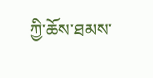ཀྱི་ཆོས་ཐམས་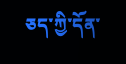ཅད་ཀྱི་དོན་